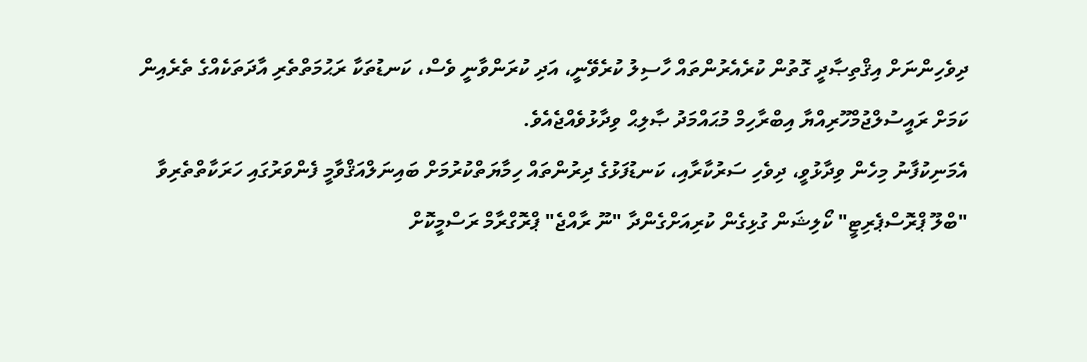ދިވެހިންނަށް އިޤްތިޞާދީ ގޮތުން ކުރެއެރުންތައް ހާސިލު ކުރެވޭނީ، އަދި ކުރަންވާނީ ވެސް، ކަނޑުތަކާ ރަޙުމަތްތެރި އާދަތަކެއްގެ ތެރެއިން ކަމަށް ރައީސުލްޖުމްހޫރިއްޔާ އިބްރާހިމް މުޙައްމަދު ޞާލިޙް ވިދާޅުވެއްޖެއެވެ.
އެމަނިކުފާނު މިހެން ވިދާޅުވީ، ދިވެހި ސަރުކާރާއި، ކަނޑުފަޅުގެ ދިރުންތައް ހިމާޔަތްކުރުމަށް ބައިނަލްއަޤްވާމީ ފެންވަރުގައި ހަރަކާތްތެރިވާ "ބްލޫ ޕްރޮސްޕެރިޓީ" ކޯލިޝަން ގުޅިގެން ކުރިއަށްގެންދާ "ނޫ ރާއްޖެ" ޕްރޮގްރާމް ރަސްމީކޮށް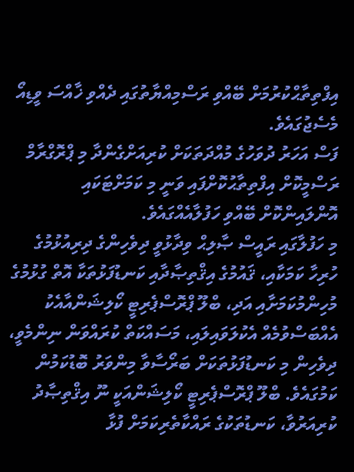އިފްތިތާޙްކުރުމަށް ބޭއްވި ރަސްމިއްޔާތުގައި ދެއްވި ޚާއްސަ ވީޑިއޯ މެސެޖުގައެވެ.
ފަސް އަހަރު ދުވަހުގެ މުއްދަތަކަށް ކުރިއަށްގެންދާ މި ޕްރޮގްރާމް ރަސްމީކޮށް އިފްތިތާޙުކޮށްފައި ވަނީ މި ކަމަށްޓަކައި އޮންލައިންކޮށް ބޭއްވި ހަފުލާއެއްގައެވެ.
މި ހަފުލާގައި ރައީސް ޞާލިޙް ވިދާޅުވީ ދިވެހިންގެ ދިރިއުޅުމުގެ ހުރިހާ ކަމަކާއި، ޤައުމުގެ އިޤްތިޞާދާއި ކަނޑުފަޅުތަކާ އޮތް ގުޅުމުގެ މުހިންމުކަމަށާއި އަދި، ބްލޫ ޕްރޮސްޕެރިޓީ ކޯލިޝަންއާއެކު އެއްބަސްވުމެއް އެކުލަވައިލައި، މަސައްކަތް ކުރައްވަން ނިންމެވީ، ދިވެހިން މި ކަނޑުފަޅުތަކަށް ބަރޯސާވާ މިންވަރު ބޮޑުކަމުން ކަމުގައެވެ. ބްލޫ ޕްރޮސްޕެރިޓީ ކޯލިޝަންއަކީ ނޫ އިޤްތިޞާދު ކުރިއަރުވާ، ކަނޑުތަކުގެ ރައްކާތެރިކަމަށް ފުޅާ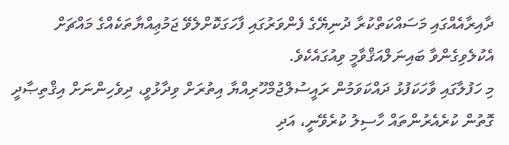ދާއިރާއެއްގައި މަސައްކަތްކުރާ ދުނިޔޭގެ ފެންވަރުގައި ފާހަގަކޮށްލެވޭ ޖަމުޢިއްޔާތަކެއްގެ މައްޗަށް އެކުލެވިގެންވާ ބައިނަލްއަޤްވާމީ ވިއުގައެކެވެ.
މި ހަފުލާގައި ވާހަކަފުޅު ދައްކަވަމުން ރައީސުލްޖުމްހޫރިއްޔާ އިތުރަށް ވިދާޅުވީ، ދިވެހިންނަށް އިޤްތިޞާދީ ގޮތުން ކުރެއެރުންތައް ހާސިލު ކުރެވޭނީ، އަދި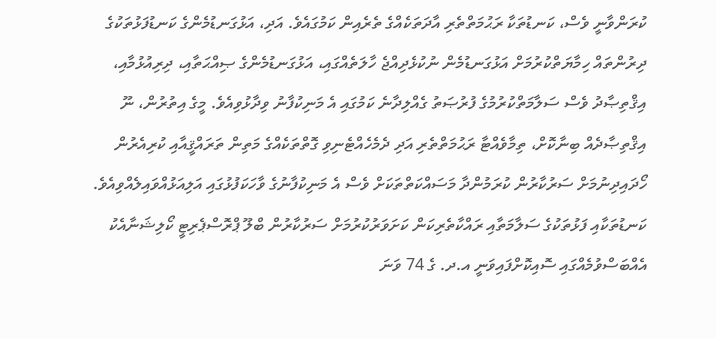ކުރަންވާނީ ވެސް، ކަނޑުތަކާ ރަޙުމަތްތެރި އާދަތަކެއްގެ ތެރެއިން ކަމުގައެވެ. އަދި، އަޅުގަނޑުމެންގެ ކަނޑުފަޅުތަކުގެ ދިރުންތައް ހިމާޔަތްކުރުމަށް އަޅުގަނޑުމެން ނުކުޅެދިއްޖެ ހާލަތެއްގައި، އަޅުގަނޑުމެންގެ ޞިއްޙަތާއި، ދިރިއުޅުމާއި، އިޤްތިޞާދު ވެސް ސަލާމަތްކުރުމުގެ ފުރުޞަތު ގެއްލިދާނެ ކަމުގައި އެ މަނިކުފާނު ވިދާޅުވިއެވެ. މީގެ އިތުރުން، ނޫ އިޤްތިޞާދެއް ބިނާކޮށް، ތިމާވެއްޓާ ރަޙުމަތްތެރި އަދި ދެމެހެއްޓެނިވި ގޮތްތަކެއްގެ މަތިން ތަރައްޤީއާއި ކުރިއެރުން ހޯދައިދިނުމަށް ސަރުކާރުން ކުރަމުންދާ މަސައްކަތްތަކަށް ވެސް އެ މަނިކުފާނުގެ ވާހަކަފުޅުގައި އަލިއަޅުއްވައިލެއްވިއެވެ. ކަނޑުތަކާއި ފަޅުތަކުގެ ސަލާމަތާއި ރައްކާތެރިކަން ކަށަވަރުކުރުމަށް ސަރުކާރުން ބްލޫ ޕްރޮސްޕެރިޓީ ކޯލިޝަނާއެކު އެއްބަސްވުމެއްގައި ސޮއިކޮށްފައިވަނީ އ.ދ. ގެ 74 ވަނަ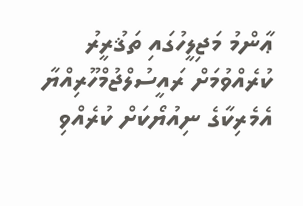ޢާންމު މަޖިލީހުގައި ތަޤުރީރު ކުރެއްވުމަށް ރައީސުލްޖުމްހޫރިއްޔާ އެމެރިކާގެ ނިއުޔޯކަށް ކުރެއްވި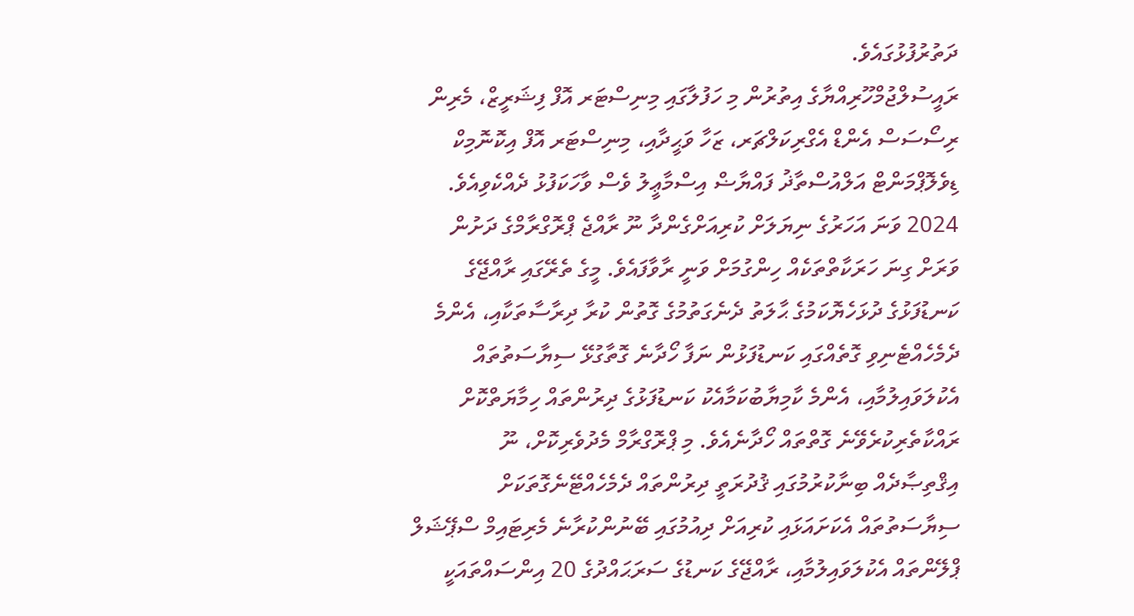ދަތުރުފުޅުގައެވެ.
ރައީސުލްޖުމްހޫރިއްޔާގެ އިތުރުން މި ހަފުލާގައި މިނިސްޓަރ އޮފް ފިޝަރީޒް، މެރިން ރިސޯސަސް އެންޑް އެގްރިކަލްޗަރ، ޒަހާ ވަޙީދާއި، މިނިސްޓަރ އޮފް އިކޮނޮމިކް ޑިވެލޮޕްމަންޓް އަލްއުސްތާޛު ފައްޔާޟް އިސްމާޢީލު ވެސް ވާހަކަފުޅު ދެއްކެވިއެވެ.
2024 ވަނަ އަހަރުގެ ނިޔަލަށް ކުރިއަށްގެންދާ ނޫ ރާއްޖެ ޕްރޮގްރާމްގެ ދަށުން ވަރަށް ގިނަ ހަރަކާތްތަކެއް ހިންގުމަށް ވަނީ ރާވާފައެވެ. މީގެ ތެރޭގައި ރާއްޖޭގެ ކަނޑުފަޅުގެ ދުޅަހެޔޮކަމުގެ ޙާލަތު ދެނެގަތުމުގެ ގޮތުން ކުރާ ދިރާސާތަކާއި، އެންމެ ދެމެހެއްޓެނިވި ގޮތެއްގައި ކަނޑުފަޅުން ނަފާ ހޯދާނެ ގޮތާގުޅޭ ސިޔާސަތުތައް އެކުލަވައިލުމާއި، އެންމެ ކާމިޔާބުކަމާއެކު ކަނޑުފަޅުގެ ދިރުންތައް ހިމާޔަތްކޮށް ރައްކާތެރިކުރެވޭނެ ގޮތްތައް ހޯދާނެއެވެ. މި ޕްރޮގްރާމް މެދުވެރިކޮށް، ނޫ އިޤްތިޞާދެއް ބިނާކުރުމުގައި ޤުދުރަތީ ދިރުންތައް ދެމެހެއްޓޭނެގޮތަކަށް ސިޔާސަތުތައް އެކަށައަޅައި ކުރިއަށް ދިއުމުގައި ބޭނުންކުރާނެ މެރިޓައިމް ސްޕޭޝަލް ޕްލޭންތައް އެކުލަވައިލުމާއި، ރާއްޖޭގެ ކަނޑުގެ ސަރަޙައްދުގެ 20 އިންސައްތައަކީ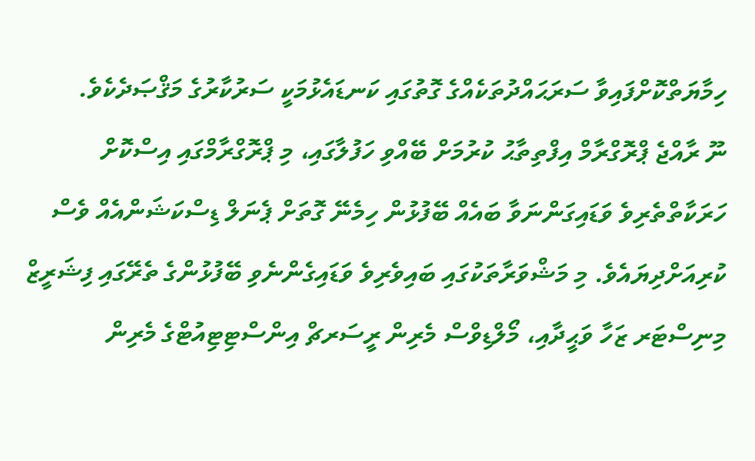ހިމާޔަތްކޮށްފައިވާ ސަރަޙައްދުތަކެއްގެ ގޮތުގައި ކަނޑައެޅުމަކީ ސަރުކާރުގެ މަޤްޞަދެކެވެ.
ނޫ ރާއްޖެ ޕްރޮގްރާމް އިފްތިތާޙު ކުރުމަށް ބޭއްވި ހަފުލާގައި، މި ޕްރޮގްރާމްގައި އިސްކޮށް ހަރަކާތްތެރިވެ ވަޑައިގަންނަވާ ބައެއް ބޭފުޅުން ހިމެނޭ ގޮތަށް ޕެނަލް ޑިސްކަޝަންއެއް ވެސް ކުރިއަށްދިޔައެވެ. މި މަޝްވަރާތަކުގައި ބައިވެރިވެ ވަޑައިގެންނެވި ބޭފުޅުންގެ ތެރޭގައި ފިޝަރީޒް މިނިސްޓަރ ޒަހާ ވަޙީދާއި، މޯލްޑިވްސް މެރިން ރީސަރޗް އިންސްޓިޓިއުޓްގެ މެރިން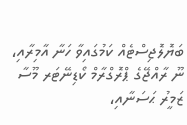ބަޔޮލޮޖިސްޓެއް ކަމުގައިވާ ހަނާ އާމިރާއި، ނޫ ރާއްޖޭގެ ޕްރޮގްރާމް ކޯޑިނޭޓަރ މޫސާ ޒަމީރު ޙަސަނާއި،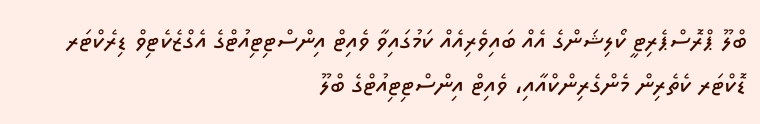ބްލޫ ޕްރޮސްޕެރިޓީ ކޯލިޝަންގެ އެއް ބައިވެރިއެއް ކަމުގައިވާ ވެއިޓް އިންސްޓިޓިއުޓްގެ އެގްޒެކެޓިވް ޑިރެކްޓަރ ޑޮކްޓަރ ކެތެރިން މެންގެރިންކްއާއި، ވެއިޓް އިންސްޓިޓިއުޓްގެ ބްލޫ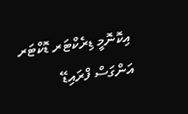އިކޮނޮމީ ޑިރެކްޓަރ ޑޮކްޓަރ އަންގަސް ފްރައިޑޭ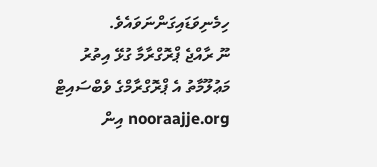ހިމެނިވަޑައިގަންނަވައެވެ.
ނޫ ރާއްޖެ ޕްރޮގްރާމާ ގުޅޭ އިތުރު މަޢުލޫމާތު އެ ޕްރޮގްރާމްގެ ވެބްސައިޓް nooraajje.org އިން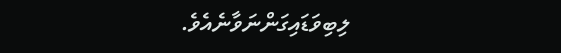ލިބިވަޑައިގަންނަވާނެއެވެ.